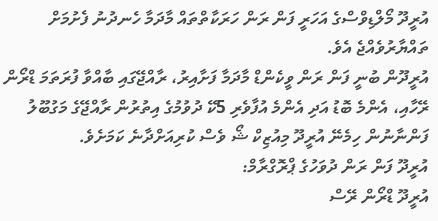އުރީދޫ މޯލްޑިވްސްގެ އަހަރީ ފަން ރަން ހަރަކާތްތައް މާދަމާ ހެނދުނު ފެށުމަށް ތައްޔާރުވެއްޖެ އެވެ.
އުރީދޫން ބުނީ ފަން ރަން ވީކެންޑް މާދަމާ ފަށާއިރު، ރާއްޖޭގައި ބާއްވާ ފުރަތަމަ ޑްރޯން ރޭހާއި، އެންމެ ބޮޑު އަދި އެންމެ އުފާވެރި 5ކޭ ދުވުމުގެ އިތުރުން ރާއްޖޭގެ މަގުބޫލު ފަންނާނުން ހިމެނޭ އުރީދޫ މިއުޒިކް ޝޯ ވެސް ކުރިއަށްދާނެ ކަމަށެވެ.
އުރީދޫ ފަން ރަން ދުވަހުގެ ޕްރޮގްރާމް:
އުރީދޫ ޑްރޯން ރޭސް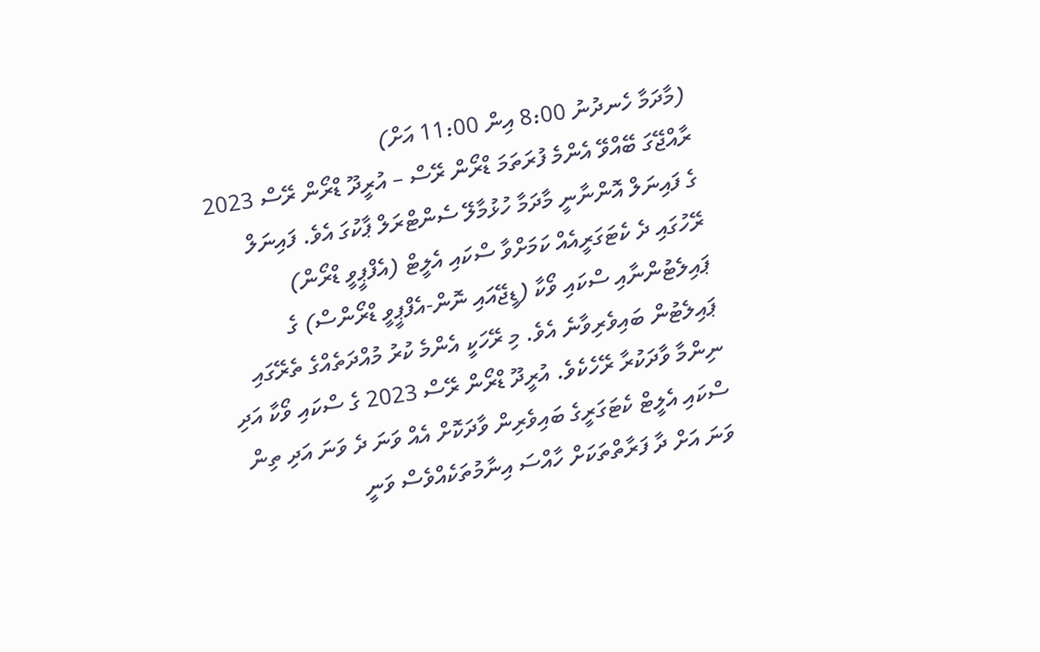(މާދަމާ ހެނދުނު 8:00 އިން 11:00 އަށް)
ރާއްޖޭގަ ބޭއްވޭ އެންމެ ފުރަތަމަ ޑްރޯން ރޭސް – އުރީދޫ ޑްރޯން ރޭސް 2023 ގެ ފައިނަލް އޮންނާނީ މާދަމާ ހުޅުމާލޭ ސެންޓްރަލް ޕާކުގަ އެވެ. ފައިނަލް ރޭހުގައި ދެ ކެޓަގަރީއެއް ކަމަށްވާ ސްކައި އެލީޓް (އެފްޕީވީ ޑްރޯން) ޕައިލެޓުންނާއި ސްކައި ވޯކާ (ޑީޖޭއައި ނޮން-އެފްޕީވީ ޑްރޯންސް) ގެ ޕައިލެޓުން ބައިވެރިވާނެ އެވެ. މި ރޭހަކީ އެންމެ ކުރު މުއްދަތެއްގެ ތެރޭގައި ނިންމާ ވާދަކުރާ ރޭހެކެވެ. އުރީދޫ ޑްރޯން ރޭސް 2023 ގެ ސްކައި ވޯކާ އަދި ސްކައި އެލީޓް ކެޓަގަރީގެ ބައިވެރިން ވާދަކޮށް އެއް ވަނަ ދެ ވަނަ އަދި ތިން ވަނަ އަށް ދާ ފަރާތްތަކަށް ހާއްސަ އިނާމުތަކެއްވެސް ވަނީ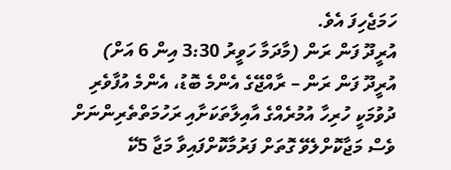ހަމަޖެހިފަ އެވެ.
އުރީދޫ ފަން ރަން (މާދަމާ ހަވީރު 3:30 އިން 6 އަށް)
އުރީދޫ ފަން ރަން – ރާއްޖޭގެ އެންމެ ބޮޑު، އެންމެ އުފާވެރި ދުވުމަކީ ހުރިހާ އުމުރެއްގެ އާއިލާތަކަށާއި ރަހުމަތްތެރިންނަށް ވެސް މަޖާކޮށްލެވޭ ގޮތަށް ފަރުމާކޮށްފައިވާ މަޖާ 5ކޭ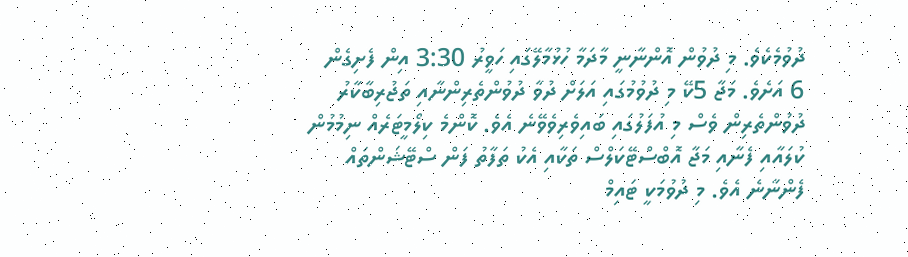ދުވުމެކެވެ. މި ދުވުން އޮންނާނީ މާދަމާ ހުޅުމާލޭގައި ހަވީރު 3:30 އިން ފެށިގެން 6 އަށެވެ. މަޖާ 5ކޭ މި ދުވުމުގައި އަލަށް ދުވާ ދުވުންތެރިންނާއި ތަޖުރިބާކާރު ދުވުންތެރިން ވެސް މި އުފަލުގައި ބައިވެރިވެވޭނެ އެވެ. ކޮންމެ ކިލޯމީޓަރެއް ނިމުމުން ކުލައާއި ފެނާއި މަޖާ އޮބްސްޓޭކަލްސް ތަކާއި އެކު ތަފާތު ފަން ސްޓޭޝަންތައް ފެންނާނެ އެވެ. މި ދުވުމަކީ ޓައިމް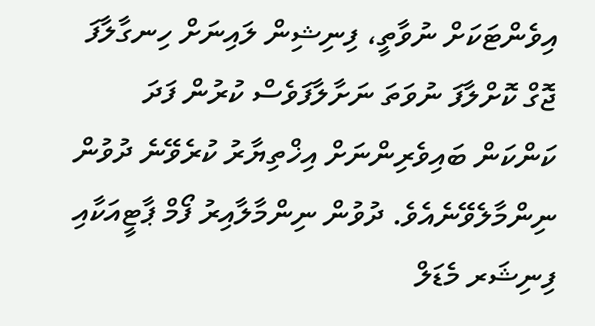އިވެންޓަކަށް ނުވާތީ، ފިނިޝިން ލައިނަށް ހިނގާލާފަ ޖޮގް ކޮށްލާފަ ނުވަތަ ނަށާލާފަވެސް ކުރުން ފަދަ ކަންކަން ބައިވެރިންނަށް އިޚްތިޔާރު ކުރެވޭނެ ދުވުން ނިންމާލެވޭނެއެވެ. ދުވުން ނިންމާލާއިރު ފޯމް ޕާޓީއަކާއި ފިނިޝަރ މެޑަލް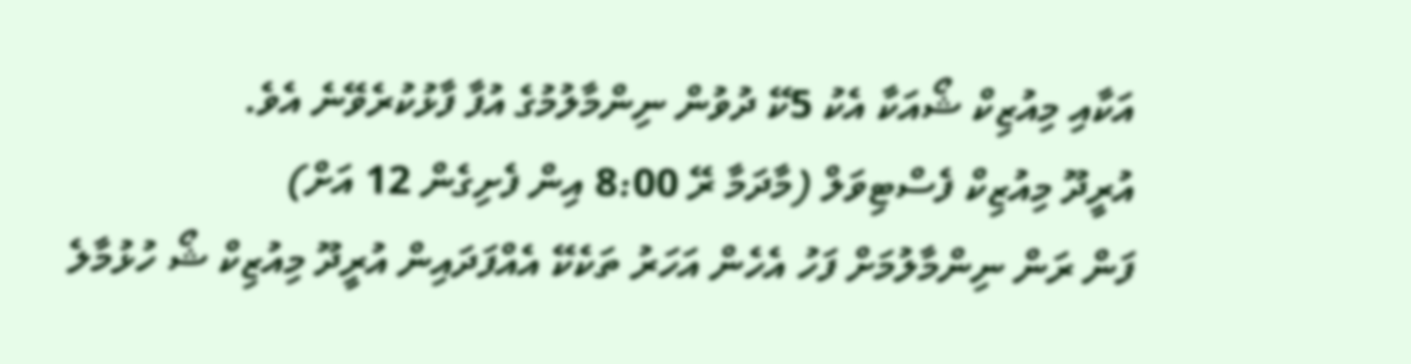އަކާއި މިއުޒިކް ޝޯއަކާ އެކު 5ކޭ ދުވުން ނިންމާލުމުގެ އުފާ ފާޅުކުރެވޭނެ އެވެ.
އުރީދޫ މިއުޒިކް ފެސްޓިވަލް (މާދަމާ ރޭ 8:00 އިން ފެށިގެން 12 އަށް)
ފަން ރަން ނިންމާލުމަށް ފަހު އެހެން އަހަރު ތަކެކޭ އެއްފަދައިން އުރީދޫ މިއުޒިކް ޝޯ ހުޅުމާލެ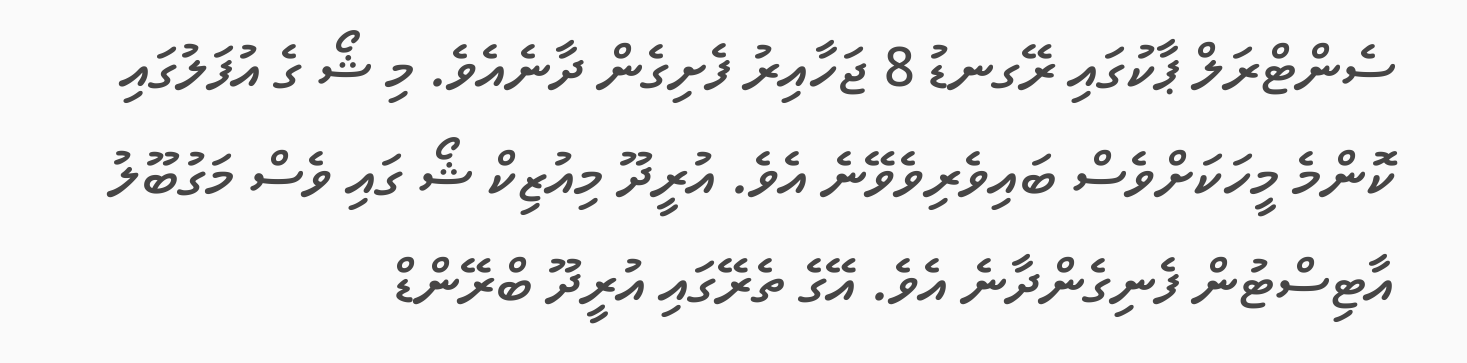ސެންޓްރަލް ޕާކުގައި ރޭގނޑު 8 ޖަހާއިރު ފެށިގެން ދާނެއެވެ. މި ޝޯ ގެ އުފަލުގައި ކޮންމެ މީހަކަށްވެސް ބައިވެރިވެވޭނެ އެވެ. އުރީދޫ މިއުޒިކް ޝޯ ގައި ވެސް މަގުބޫލު އާޓިސްޓުން ފެނިގެންދާނެ އެވެ. އޭގެ ތެރޭގައި އުރީދޫ ބްރޭންޑް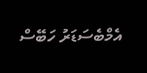އެމްބެސަޑަރު ހަބޭސް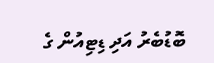ބޮޑުބެރު އަދި ޑިޓިއުން ގެ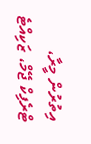އިތުރުން މީރާ، ޓްރެފިކް ޖޭމް، ޒަކިއްޓެ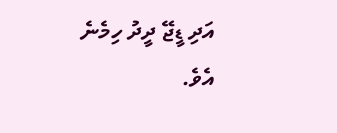އަދި ޑީޖޭ ދީދު ހިމެނެ އެވެ.